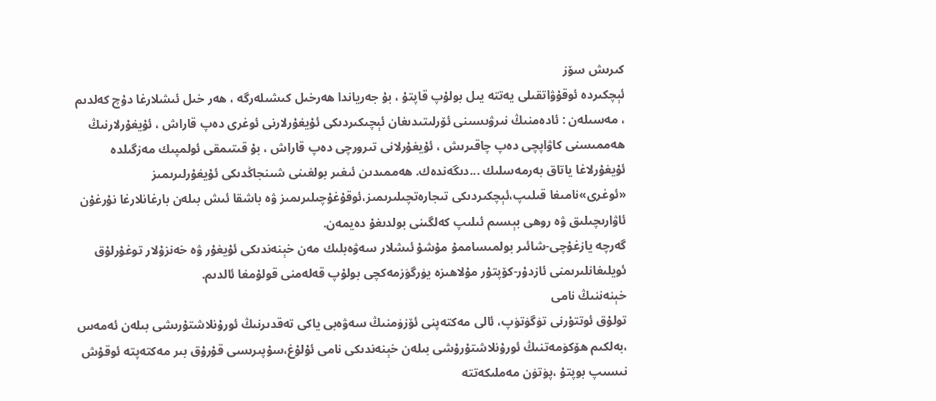كىرىش سۆز
ئېچكىردە ئوقۇۋاتقىلى يەتتە يىل بولۇپ قاپتۇ ، بۇ جەرياندا ھەرخىل كىشىلەرگە ، ھەر خىل ئىشلارغا دۇچ كەلدىم ، مەسىلەن : ئادەمنىڭ نىرۋىسىنى ئۆرلىتىدىغان ئېچىكىردىكى ئۇيغۇرلارنى ئوغرى دەپ قاراش ، ئۇيغۇرلارنىڭ ھەممىسنى كاۋاپچى دەپ چاقىرىش ، ئۇيغۇرلانى تىرورچى دەپ قاراش ، بۇ قىتىمقى ئولمپىك مەزگىلدە ئۇيغۇرلاغا ياتاق بەرمەسلىك ...دىگەندەك. ھەممىدىن ئىغىر بولغىنى شىنجاڭدىكى ئۇيغۇرلىرىمىز «ئوغرى»نامىغا قىلىپ،ئېچكىردىكى تىجارەتچىلىرىمىز،ئوقۇغۇچىلىرىمىز ۋە باشقا ئىش بىلەن بارغانلارغا نۇرغۇن ئاۋارىچىلىق ۋە روھى بېسىم ئىلىپ كەلگىنى بولدىغۇ دەيمەن.
گەرچە يازغۇچى-شائىر بولمىساممۇ مۇشۇ ئىشلار سەۋەبلىك مەن خېنەندىكى ئۇيغۇر ۋە خەنزۇلار توغۇرلۇق ئويلىغانلىرىمنى ئازدۇر-كۆپتۇر مۇلاھىزە يۈرگۈزمەكچى بولۇپ قەلەمنى قولۇمغا ئالدىم.
خېنەننىڭ نامى
تولۇق ئوتتۇرنى تۈگۈتۈپ، ئالى مەكتەپنى ئۆزۈمنىڭ سەۋەبى ياكى تەقدىرنىڭ ئورۇنلاشتۇرىشى بىلەن ئەمەس ،بەلكىم ھۆكۈمەتنىڭ ئورۇنلاشتۇرۇشى بىلەن خېنەندىكى نامى ئۇلۇغ،سۇپىرىسى قۇرۇق بىر مەكتەپتە ئوقۇش نىسىپ بوپتۇ ،پۈتۈن مەملىكەتتە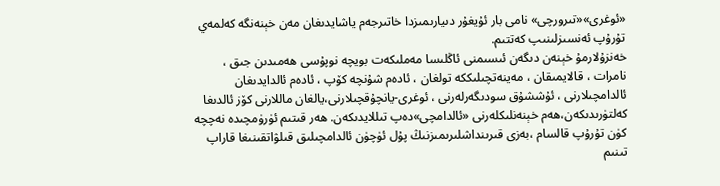«ئوغرى»«تىرورچى» نامى بار ئۇيغۇر دىيارىمىزدا خاتىرجەم ياشايدىغان مەن خېنەنگە كەلمەي تۇرۇپ ئەنسىزلىنىپ كەتتىم.
خەنزۇلارمۇ خېنەن دىگەن ئىسىمنى ئاڭلىسا مەملىكەت بويچە نوپۇسى ھەمىدىن جىق ، نامرات ، قالايمىقان ، مەينەتچىلىككە تولغان ، ئادەم شۇنچە كۆپ ، ئادەم ئالدايدىغان ئالدامچىلارنى ، ئۇششۇق سودىگەرلەرنى ، ئوغرى-يانچۇقچىلارنى،يالغان ماللارنى كۆز ئالدىغا كەلتۈرىدىكەن،ھەم خېنەنلىكلەرنى «ئالدامچى»دەپ تىللايدىكەن. ھەر قىتىم ئۈرۈمچىدە نەچچە كۈن تۇرۇپ قالسام ،بەزى قىرىنداشلىرىمىزنىڭ پۇل ئۈچۈن ئالدامچىلىق قىلۋاتقىنىغا قاراپ تىنىم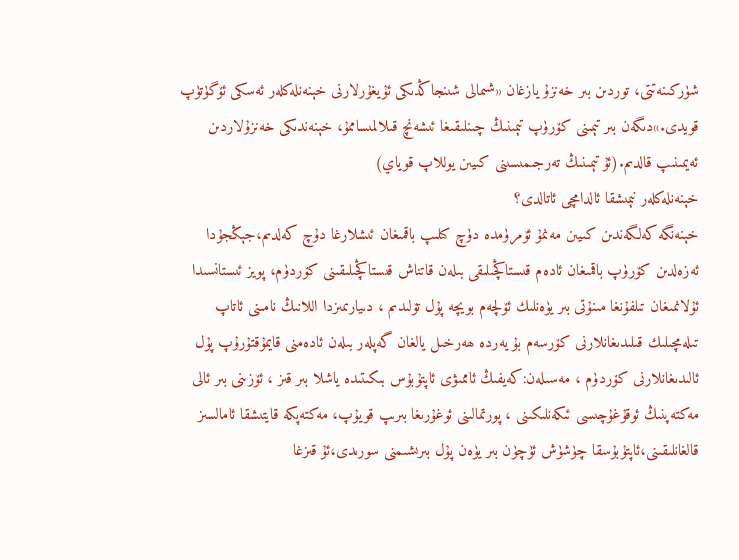شۈركىنەتتى، توردىن بىر خەنزۇ يازغان «شىمالى شىنجاڭدىكى ئۇيغۇرلارنى خېنەنلەكلەر ئەسكى ئۆگۈتۈپ قويدى.»دىگەن بىر تېمىنى كۆرۈپ تېمىنىڭ چىنلىقىغا ئىشەنچ قىلالمىساممۇ، خېنەندىكى خەنزۇلاردىن ئەيمىنىپ قالدىم.(ئۇ تېمىنىڭ تەرجىمىسىنى كىيىن يوللاپ قوياي)
خېنەنلەكلەر نېمىشقا ئالدامچى ئاتالدى؟
خېنەنگە كەلگەندىن كىيىن مەنمۇ ئۆمرۈمدە دۈچ كىلىپ باقمىغان ئىشلارغا دۇچ كەلدىم،جېڭجۇدا ئەزەلدىن كۆرۈپ باقمىغان ئادەم قىستاڭچىلىقى بىلەن قاتناش قىستاڭچىلىقىنى كۆردۈم، پويز ئىستانسىدا ئۇلانمىغان تىلفۇنغا مىنۇتى بىر يۈەنلىك ئۆلچەم بويچە پۇل تۆلىدىم ، دىيارىمىزدا اللانىڭ نامىنى ئاتاپ تىلەمچىلىك قىلىدىغانلارنى كۆرسەم بۇ يەردە ھەرخىل يالغان گەپلەر بىلەن ئادەمنى قايمۇقتۇرۇپ پۇل ئالىدىغانلارنى كۆردۈم ، مەسىلەن:كەيفىڭ ئاممىۋى ئاپتۇبۇس بىكىتىدە ياشلا بىر قىز ، ئۆزىنى بىر ئالى مەكتەپنىڭ ئوقۇغۇچىسى ئىكەنلىكىنى ، پورتمالىنى ئوغۇرىغا بىرىپ قويۇپ، مەكتەپكە قايتىشقا ئامالسىز قالغانلىقىنى،ئاپتۇبۇسقا چۈشۈش ئۈچۈن بىر يۈەن پۇل بىرىشىمنى سورىدى،ئۇ قىزغا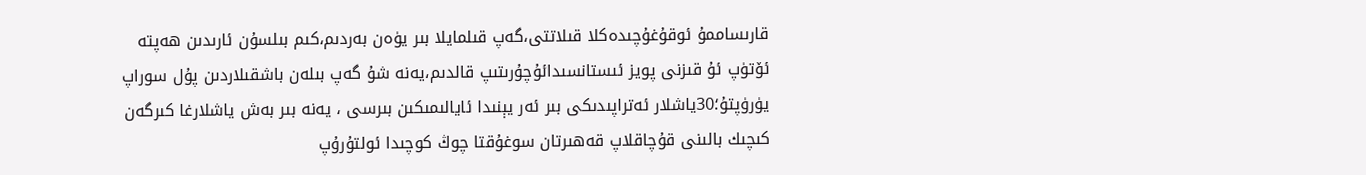قارىساممۇ ئوقۇغۇچىدەكلا قىلاتتى،گەپ قىلمايلا بىر يۈەن بەردىم،كىم بىلسۇن ئارىدىن ھەپتە ئۆتۈپ ئۇ قىزنى پويز ئىستانسىدائۇچۇرىتىپ قالدىم،يەنە شۇ گەپ بىلەن باشقىلاردىن پۇل سوراپ يۈرۈپتۇ؛30ياشلار ئەتراپىدىكى بىر ئەر يېنىدا ئايالىمىكىن بىرسى ، يەنە بىر بەش ياشلارغا كىرگەن كىچىك بالىنى قۇچاقلاپ قەھىرتان سوغۇقتا چوڭ كوچىدا ئولتۇرۇپ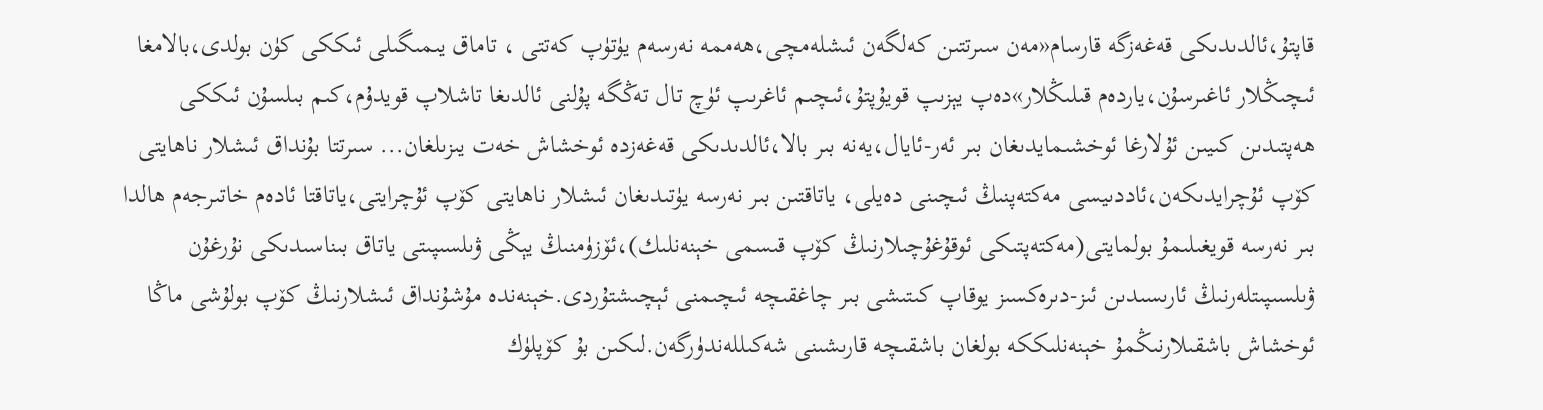قاپتۇ،ئالدىدىكى قەغەزگە قارسام«مەن سىرتتىن كەلگەن ئىشلەمچى،ھەممە نەرسەم يۈتۈپ كەتتى ، تاماق يىمىگىلى ئىككى كۈن بولدى،بالامغا ئىچىڭلار ئاغىرسۇن،ياردەم قىلىڭلار»دەپ يېزىپ قويۇپتۇ،ئىچىم ئاغرىپ ئۈچ تال تەڭگە پۇلنى ئالدىغا تاشلاپ قويدۇم،كىم بىلسۇن ئىككى ھەپتىدىن كىيىن ئۇلارغا ئوخشىمايدىغان بىر ئەر-ئايال،يەنە بىر بالا،ئالدىدىكى قەغەزدە ئوخشاش خەت يىزىلغان... سىرتتا بۇنداق ئىشلار ناھايتى كۆپ ئۇچرايدىكەن،ئاددىيسى مەكتەپنىڭ ئىچىنى دەيلى، ياتاقتىن بىر نەرسە يۈتىدىغان ئىشلار ناھايتى كۆپ ئۇچرايتى،ياتاقتا ئادەم خاتىرجەم ھالدا بىر نەرسە قويغىلىمۇ بولمايتى(مەكتەپتىكى ئوقۇغۇچىلارنىڭ كۆپ قىسمى خېنەنلىك)،ئۆزۈمنىڭ يېڭى ۋىلسىپىتى ياتاق بىناسىدىكى نۇرغۇن ۋىلسىپىتلەرنىڭ ئارىسىدىن ئىز-دىرەكسىز يوقاپ كىتىشى بىر چاغقىچە ئىچىمنى ئېچىشتۇردى.خېنەندە مۇشۇنداق ئىشلارنىڭ كۆپ بولۇشى ماڭا ئوخشاش باشقىلارنىڭمۇ خېنەنلىككە بولغان باشقىچە قارىشىنى شەكىللەندۈرگەن.لىكىن بۇ كۆپلۈك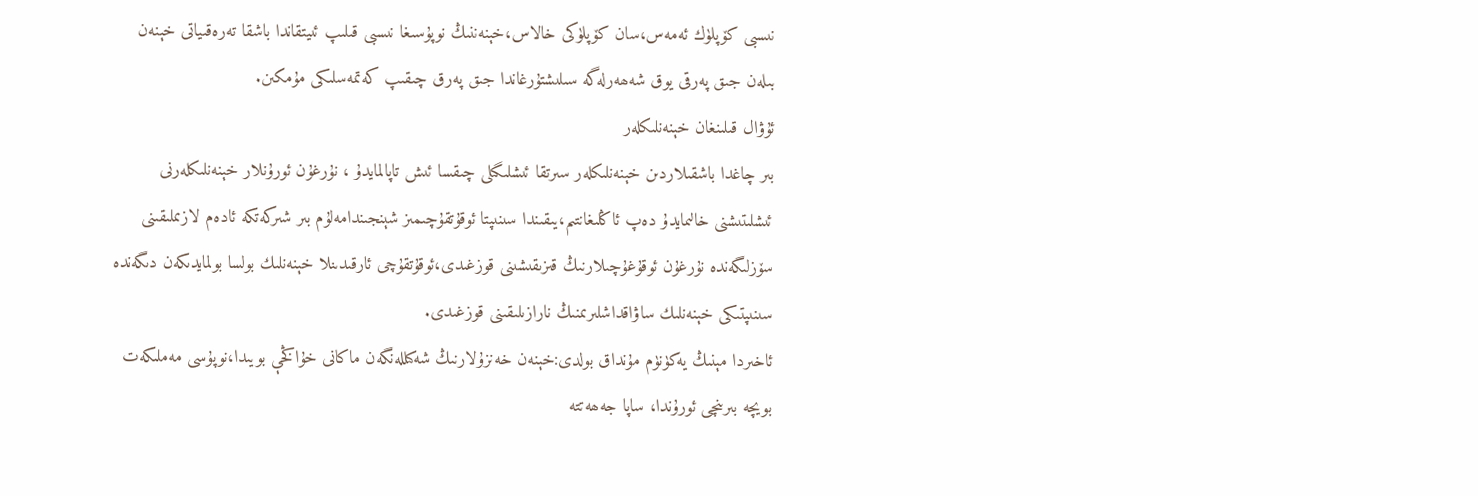نىسبى كۆپلۈك ئەمەس،سان كۆپلۈكى خالاس،خېنەننىڭ نوپۇسىغا نىسبى قىلىپ ئىيتقاندا باشقا تەرەقىياتى خېنەن بىلەن جىق پەرقى يوق شەھەرلەگە سىلىشتۇرغاندا جىق پەرق چىقىپ كەتمەسلىكى مۇمكىن.
ئۇۋال قىلىنغان خېنەنلىكلەر
بىر چاغدا باشقىلاردىن خېنەنلىكلەر سىرتقا ئىشلىگىلى چىقسا ئىش تاپالمايدۇ ، نۇرغۇن ئورۇنلار خېنەنلىكلەرنى ئىشلىتىشنى خالىمايدۇ دەپ ئاڭلىغانتىم،يىقىندا سىنىپتا ئوقۇتقۇچىمىز شېنجىندامەلۇم بىر شىركەتكە ئادەم لازىملىقىنى سۆزلىگەندە نۇرغۇن ئوقۇغۇچىلارنىڭ قىزىقىشىنى قوزغىدى،ئوقۇتقۇچى ئارقىدىنلا خېنەنلىك بولسا بولمايدىكەن دىگەندە سىنىپتىكى خېنەنلىك ساۋاقداشلىرىمنىڭ نارازىلىقىنى قوزغىدى.
ئاخىردا مېنىڭ يەكۈنۈم مۇنداق بولدى:خېنەن خەنزۇلارنىڭ شەكىللەنگەن ماكانى خۇاڭخې بويىدا،نوپۇسى مەملىكەت بويچە بىرىنچى ئورۇندا، ساپا جەھەتتە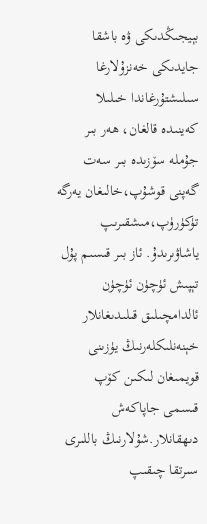بېيجىڭدىكى ۋە باشقا جايدىكى خەنزۇلارغا سىلىشتۇرغاندا خىلىلا كەينىدە قالغان، ھەر بىر جۇملە سۆزىدە بىر سەت گەپنى قوشۇپ،خالىغان يەرگە تۈكۈرۈپ،مىشقىرىپ ياشاۋىرىدۇ. ئاز بىر قىسىم پۇل تېپىش ئۈچۈن ئۈچۈن ئالدامچىلىق قىلىدىغانلار خېنەنلىكلەرنىڭ يۈزىنى قويمىغان لىكىن كۆپ قىسمى جاپاكەش دىھقانلار.شۇلارنىڭ باللىرى سىرتقا چىقىپ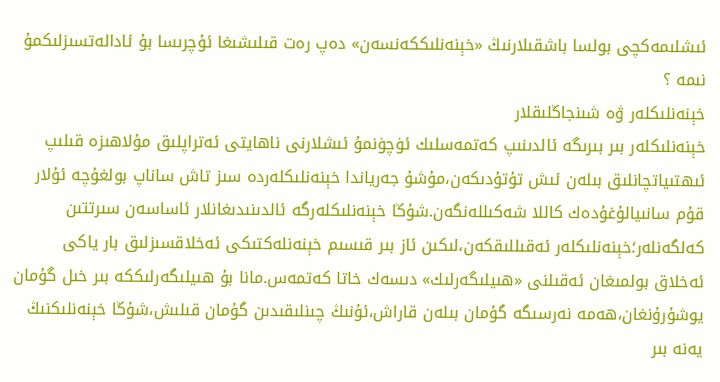ئىشلىمەكچى بولسا باشقىلارنىڭ «خېنەنلىككەنسەن» دەپ رەت قىلىشىغا ئۇچرىسا بۇ ئادالەتسىزلىكمۇ نىمە ؟
خېنەنلىكلەر ۋە شىنجاڭلىقلار
خېنەنلىكلەر بىر بىرىگە ئالدىنىپ كەتمەسلىك ئۈچۈنمۇ ئىشلارنى ناھايتى ئەتراپلىق مۇلاھىزە قىلىپ ئىھتىياتچانلىق بىلەن ئىش تۇتۇدىكەن،مۇشۇ جەرياندا خېنەنلىكلەردە سىز تاش ساناپ بولغۇچە ئۇلار قۇم سانىيالۇغۇدەك كاللا شەكىللەنگەن.شۇڭا خېنەنلىكلەرگە ئالدىنىدىغانلار ئاساسەن سىرتتىن كەلگەنلەر؛خېنەنلىكلەر ئەقىللىقكەن،لىكىن ئاز بىر قىسىم خېنەنلەكتىكى ئەخلاقسىزلىق بار ياكى ئەخلاق بولمىغان ئەقىلنى «ھىيلىگەرلىك» دىسەك خاتا كەتمەس.مانا بۇ ھىيلىگەرلىككە بىر خىل گۇمان يوشۇرۇنغان،ھەمە نەرسىگە گۇمان بىلەن قاراش،ئۇنىڭ چىنلىقىدىن گۇمان قىلىش،شۇڭا خېنەنلىكنىڭ يەنە بىر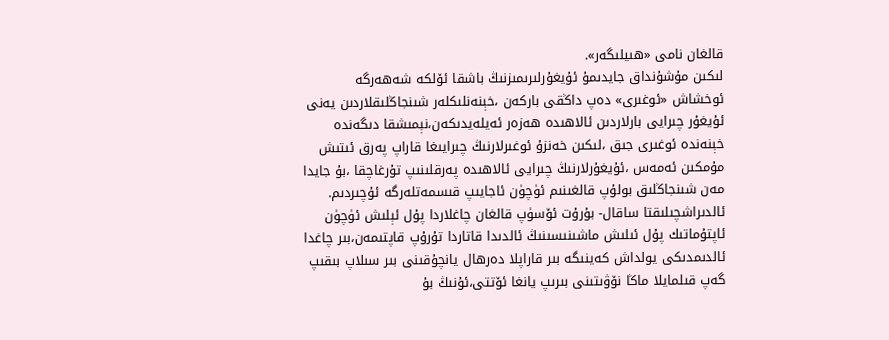قالغان نامى «ھىيلىگەر».
لىكىن مۇشۇنداق جايدىمۇ ئۇيغۇرلىرىمىزنىڭ باشقا ئۆلكە شەھەرگە ئوخشاش «ئوغىرى» دەپ داڭقى باركەن ،خېنەنلىكلەر شىنجاڭلىقلاردىن يەنى ئۇيغۇر چىرايى بارلاردىن ئالاھىدە ھەزەر ئەيلەيدىكەن،نېمىشقا دىگەندە خېنەندە ئوغىرى جىق ،لىكىن خەنزۇ ئوغىرلارنىڭ چىرايىغا قاراپ پەرق ئىتىش مۇمكىن ئەمەس ،ئۇيغۇرلارنىڭ چىرايى ئالاھىدە پەرقلىنىپ تۇرغاچقا ،بۇ جايدا مەن شىنجاڭلىق بولۇپ قالغىنىم ئۈچۈن ئاجايىپ قىسمەتلەرگە ئۇچىردىم.
ئالدىراشچىلىقتا ساقال- بۇرۇت ئۆسۈپ قالغان چاغلاردا پۇل ئېلىش ئۈچۈن ئاپتۇماتىك پۇل ئىلىش ماشىنىسىنىڭ ئالدىدا قاتاردا تۇرۇپ قاپتىمەن،بىر چاغدا ئالدىمدىكى يولداش كەينىگە بىر قاراپلا دەرھال يانچۇقىنى بىر سىلاپ بىقىپ گەپ قىلمايلا ماڭا نۆۋىتىنى بىرىپ يانغا ئۆتتى،ئۇنىڭ بۇ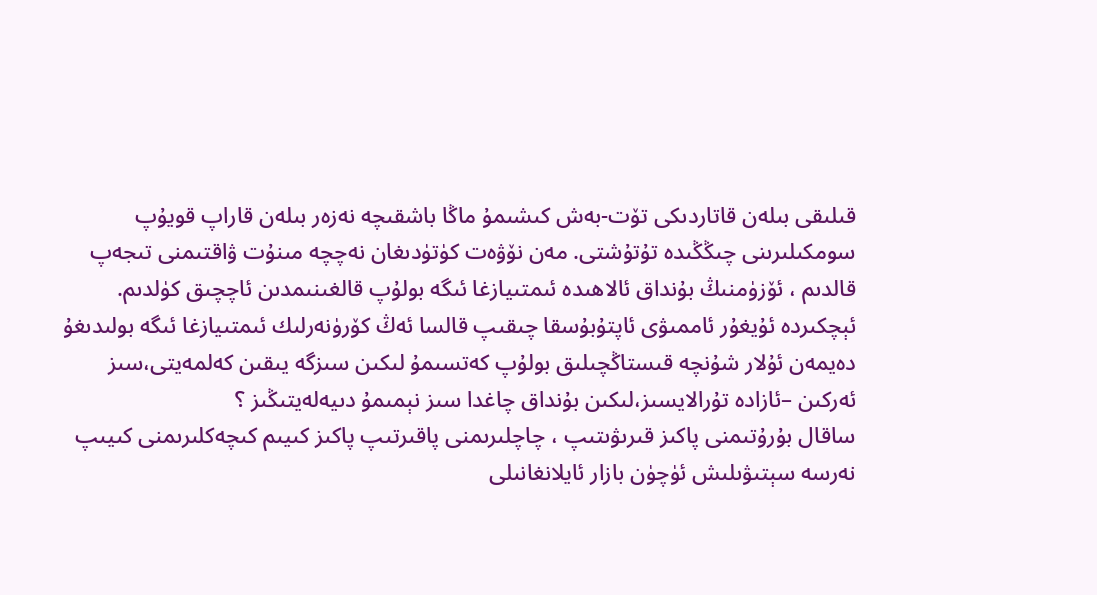قىلىقى بىلەن قاتاردىكى تۆت-بەش كىشىمۇ ماڭا باشقىچە نەزەر بىلەن قاراپ قويۇپ سومكىلىرىنى چىڭڭىدە تۇتۇشتى. مەن نۆۋەت كۈتۈدىغان نەچچە مىنۇت ۋاقتىمنى تىجەپ قالدىم ، ئۆزۈمنىڭ بۇنداق ئالاھىدە ئىمتىيازغا ئىگە بولۇپ قالغىنىمدىن ئاچچىق كۈلدىم.
ئېچكىردە ئۇيغۇر ئاممىۋى ئاپتۇبۇسقا چىقىپ قالسا ئەڭ كۆرۈنەرلىك ئىمتىيازغا ئىگە بولىدىغۇ دەيمەن ئۇلار شۇنچە قىستاڭچىلىق بولۇپ كەتسىمۇ لىكىن سىزگە يىقىن كەلمەيتى،سىز ئەركىن –ئازادە تۇرالايسىز،لىكىن بۇنداق چاغدا سىز نېمىمۇ دىيەلەيتىڭىز ؟
ساقال بۇرۇتىمنى پاكىز قىرىۋىتىپ ، چاچلىرىمنى پاقىرتىپ پاكىز كىيىم كىچەكلىرىمنى كىيىپ نەرسە سېتىۋىلىش ئۈچۈن بازار ئايلانغانىلى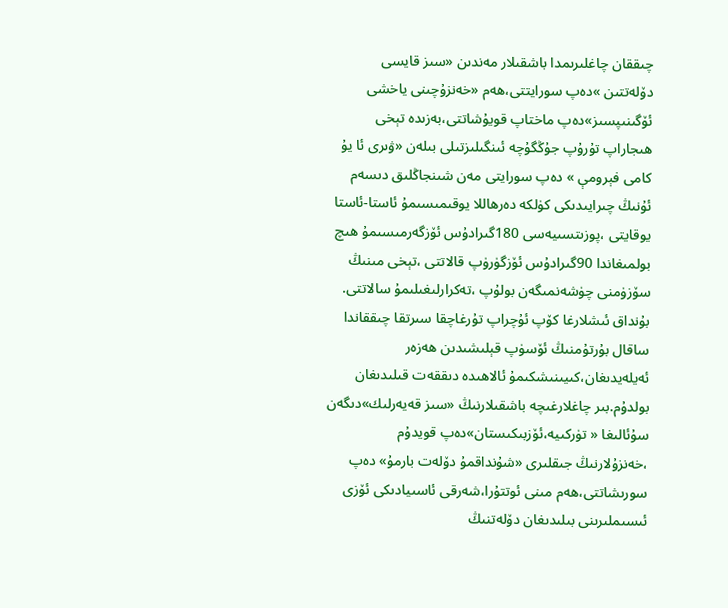چىققان چاغلىرىمدا باشقىلار مەندىن «سىز قايسى دۆلەتتىن »دەپ سورايتتى،ھەم «خەنزۇچىنى ياخشى ئۆگىنىپسىز»دەپ ماختاپ قويۇشاتتى،بەزىدە تېخى ھىجاراپ تۇرۇپ جۇڭگۇچە ئىنگىلىزتىلى بىلەن «ۋىرى ئا يۇ كامى فېرومې » دەپ سورايتى مەن شىنجاڭلىق دىسەم ئۇنىڭ چىرايىدىكى كۈلكە دەرھاللا يوقىمىسىمۇ ئاستا-ئاستا يوقايتى ،پوزىتسىيەسى 180گىرادۇس ئۆزگەرمىسىمۇ ھىچ بولمىغاندا 90گىرادۇس ئۆزگۈرۈپ قالاتتى ،تېخى مىنىڭ سۆزۈمنى چۈشەنمىگەن بولۇپ ،تەكرارلىغىلىمۇ سالاتتى.
بۇنداق ئىشلارغا كۆپ ئۇچراپ تۇرغاچقا سىرتقا چىققاندا ساقال بۇرتۇمنىڭ ئۆسۈپ قېلىشىدىن ھەزەر ئەيلەيدىغان،كىيىنىشكىمۇ ئالاھىدە دىققەت قىلىدىغان بولدۇم.بىر چاغلارغىچە باشقىلارنىڭ «سىز قەيەرلىك»دىگەن سۇئالىغا « تۈركىيە،ئۆزبىكىستان»دەپ قويدۇم ،خەنزۇلارنىڭ جىقلىرى «شۇنداقمۇ دۆلەت بارمۇ» دەپ سورىشاتتى،ھەم مىنى ئوتتۇرا،شەرقى ئاسىيادىكى ئۆزى ئىسىملىرىنى بىلىدىغان دۆلەتنىڭ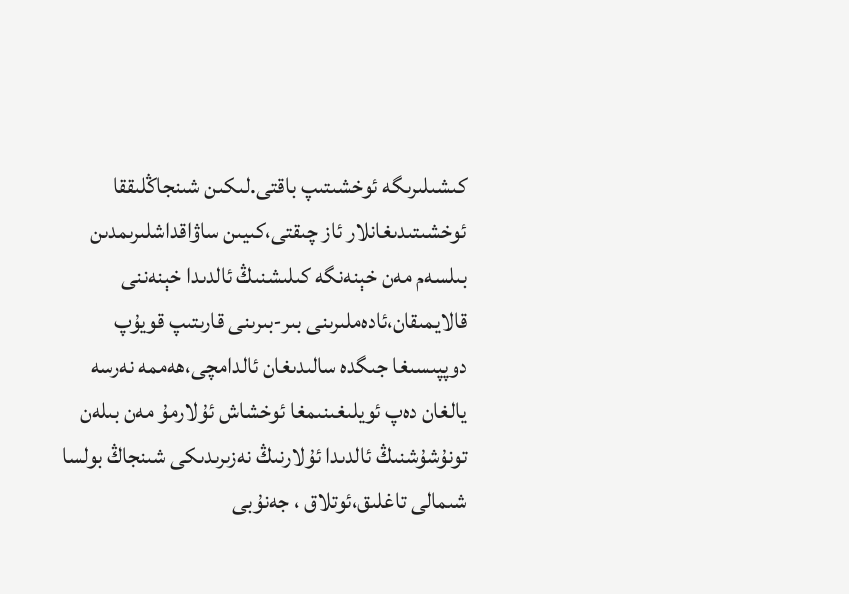كىشىلىرىگە ئوخشىتىپ باقتى.لىكىن شىنجاڭلىققا ئوخشىتىدىغانلار ئاز چىقتى،كىيىن ساۋاقداشلىرىمدىن بىلسەم مەن خېنەنگە كىلىشنىڭ ئالدىدا خېنەننى قالايمىقان،ئادەملىرىنى بىر-بىرىنى قارىتىپ قويۇپ دوپپىسىغا جىگدە سالىدىغان ئالدامچى،ھەممە نەرسە يالغان دەپ ئويلىغىنىمغا ئوخشاش ئۇلارمۇ مەن بىلەن تونۇشۇشنىڭ ئالدىدا ئۇلارنىڭ نەزىرىدىكى شىنجاڭ بولسا شىمالى تاغلىق،ئوتلاق ، جەنۇبى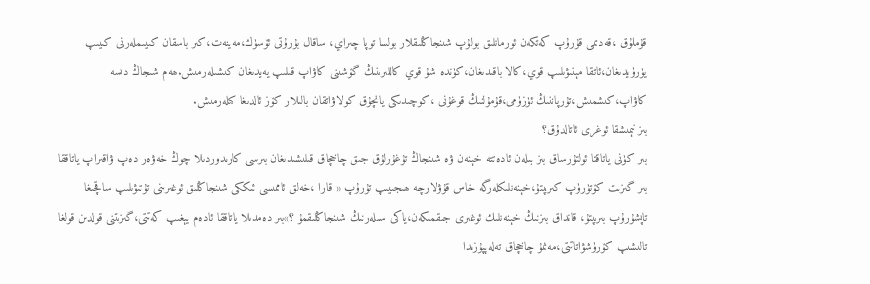قۇملۇق ،قەدىمى قۇرۇپ كەتكەن ئورمانلىق بولۇپ شىنجاڭلىقلار بولسا توپا چىراي، ساقال بۇرۇتى ئۆسۈك،مەينەت،كىر باسقان كىيىملەرنى كىيىپ يۈرۈيدىغان،ئاتقا مېنىۋىلىپ قوي،كالا باقىدىغان،كۈندە شۇ قوي كاللىرىنىڭ گۆشىنى كاۋاپ قىلىپ يەيدىغان كىشىلەرمىش.ھەم شىجاڭ دىسە كاۋاپ،كىشمىش،تۇرپاننىڭ ئۈزۈمى،قۇمۇلنىڭ قوغۇنى ،كوچىدىكى يانچۇق كولاۋاتقان بالىلار كۆز ئالدىغا كىلەرمىش.
بىز نېمىشقا ئوغرى ئاتالدۇق؟
بىر كۈنى ياتاقتا ئولتۇرساق بىز بىلەن ئادەتتە خېنەن ۋە شىنجاڭ تۇغۇرلۇق جىق چاخچاق قىلىشىدىغان بىرسى كارىدوردىلا چوڭ خەۋەر دەپ ۋاقىراپ ياتاققا بىر گىزىت كۆتۈرۈپ كىرىپتۇ،خېنەنلىكلەرگە خاس قۇۋلارچە ھىجىيىپ تۇرۇپ « قارا ،خەلق ئاممىسى ئىككى شىنجاڭلىق ئوغىرىنى تۇتىۋىلىپ ساقچىغا تاپشۇرۇپ بىرىپتۇ، قانداق بىزنىڭ خېنەنلىك ئوغىرى جىقمىكەن،ياكى سىلەرنىڭ شىنجاڭلىقمۇ ؟»بىر دەمدىلا ياتاققا ئادەم يېغىپ كەتتى،گىزىتنى قولدىن قولغا تالىشىپ كۆرۈشۋاتاتتى،مەنمۇ چاخچاق تەلەپپۇزىدا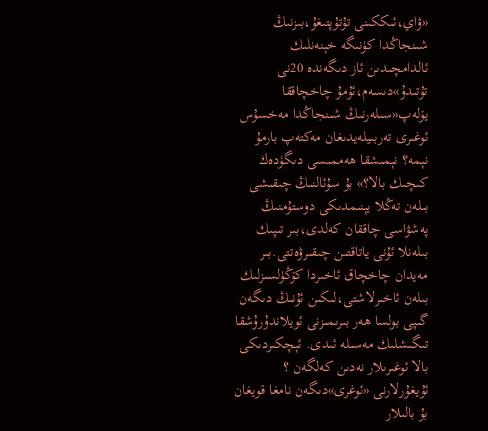«ۋاي،ئىككىنى تۇتۇپتىغۇ،بىزنىڭ شىنجاڭدا كۈنىگە خېنەنلىك ئالدامچىدىن ئاز دىگەندە 20نى تۇتىدۇ»دىسەم،ئۇمۇ چاخچاققا يۆلەپ«سىلەرنىڭ شىنجاڭدا مەخسۇس ئوغىرى تەربىيلەيدىغان مەكتەپ بارمۇ نېمە؟ نېمىشقا ھەممىسى دىگۈدەك كىچىك بالا؟» بۇ سۇئالنىڭ چىقىشى بىلەن تەڭلا يېنىمدىكى دوستۇمنىڭ پەشۋاسى چاققان كەلدى،بىر تىپىك بىلەنلا ئۇنى ياتاقتىن چىقىرۋەتتى.بىر مەيدان چاخچاق ئاخىردا كۆڭۈلسىزلىك بىلەن ئاخىرلاشتى،لىكىن ئۇنىڭ دىگەن گىپى بولسا ھەر بىرىمىزنى ئويلاندۇرۇشقا تىگىشلىك مەسىلە ئىدى. ئېچكىردىكى بالا ئوغىرىلار نەدىن كەلگەن ؟ ئۇيغۇرلارنى «ئوغرى»دىگەن نامغا قويغان بۇ بالىلار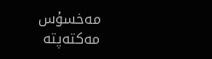مەخسۇس مەكتەپتە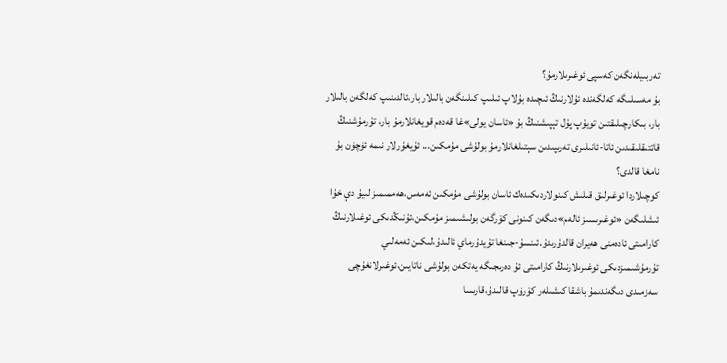تەربىيلەنگەن كەسپى ئوغىرىلارمۇ؟
بۇ مەسىلىگە كەلگەندە ئۇلارنىڭ ئىچىدە بۇلاپ ئىلىپ كىلىنگەن بالىلار بار،ئالدىنىپ كەلگەن بالىلار بار، بىكارچىلىقتىن تويۇپ پۇل تېپىشنىڭ بۇ «ئاسان يولى»غا قەدەم قويغانلارمۇ بار، تۇرمۇشنىڭ قاتتىقلىقىدىن ئاتا-ئانىلىرى تەرىپىدىن سېتىلغانلارمۇ بولۇشى مۇمكىن... ئۇيغۇرلار نىمە ئۈچۈن بۇ نامغا قالدى؟
كوچىلاردا ئوغىرلىق قىلىش كىنولاردىكىدەك ئاسان بولۇشى مۇمكىن ئەمەس،ھەممىمىز لىيۇ دې خۇا ئىشلىگەن «ئوغىرىسىز ئالەم»دىگەن كىنونى كۆرگەن بولىشىمىز مۇمكىن،ئۇنىڭدىكى ئوغىلارنىڭ كارامىتى ئادەمنى ھەيران قالدۇرىدۇ.ئىنسۇ-جىنغا تۇيدۇرماي ئالىدۇ،لىكىن ئەمەلىي تۇرمۇشىمىزدىكى ئوغىرىلارنىڭ كارامىتى ئۇ دەرىجىگە يەتكەن بولۇشى ناتايىن،ئوغىرلانغۇچى سەزمىدى دىگەندىمۇ باشقا كىشىلەر كۆرۈپ قالىدۇ،قارىسا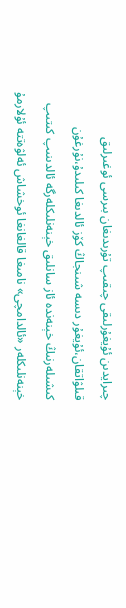چىرايدىن ئۇيغۇرلىقى چىقىپ تۇرىدىغان بىرسى ئوغىرلىق قىلۋاتقان،ئۇيغۇر دىسە شىنجاڭ كۆز ئالدىغا كىلىدۇ،نۇرغۇن كىشىلەرنىڭ خېنەندە ئاز سانلىق خېنەنلىكلەرگە ئالدىنىپ كىتىپ خېنەنلىكلەر «ئالدامچى» نامىغا قالغانغا ئوخشاش ئەلۋەتتە ئۇلارمۇ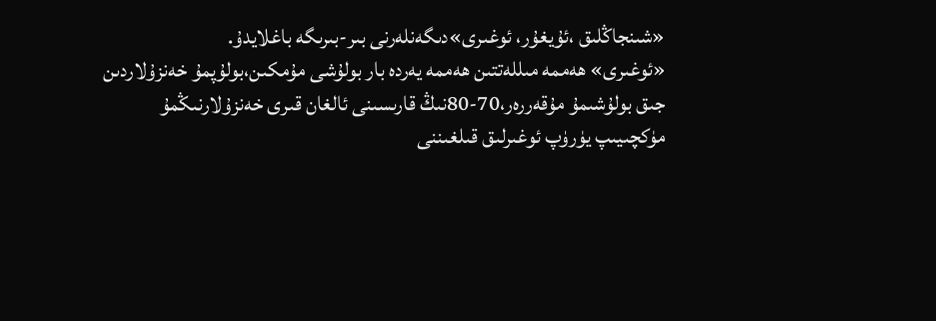«شىنجاڭلىق ،ئۇيغۇر، ئوغىرى»دىگەنلەرنى بىر-بىرىگە باغلايدۇ.
«ئوغىرى» ھەممە مىللەتتىن ھەممە يەردە بار بولۇشى مۇمكىن،بولۇپمۇ خەنزۇلاردىن جىق بولۇشىمۇ مۇقەررەر،70-80نىڭ قارىسىنى ئالغان قىرى خەنزۇلارنىڭمۇ مۈكچىيىپ يۈرۈپ ئوغىرلىق قىلغىننى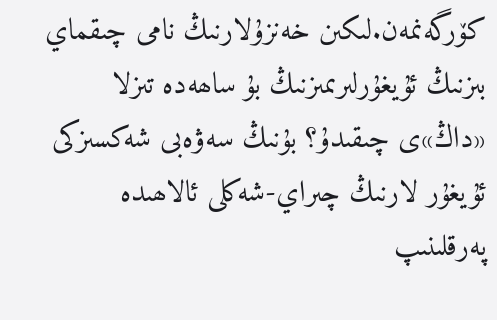كۆرگەنمەن.لىكىن خەنزۇلارنىڭ نامى چىقماي بىزنىڭ ئۇيغۇرلىرىمىزنىڭ بۇ ساھەدە تىزلا «داڭ»ى چىقىدۇ؟ بۇنىڭ سەۋەبى شەكسىزكى ئۇيغۇر لارنىڭ چىراي-شەكلى ئالاھىدە پەرقلىنىپ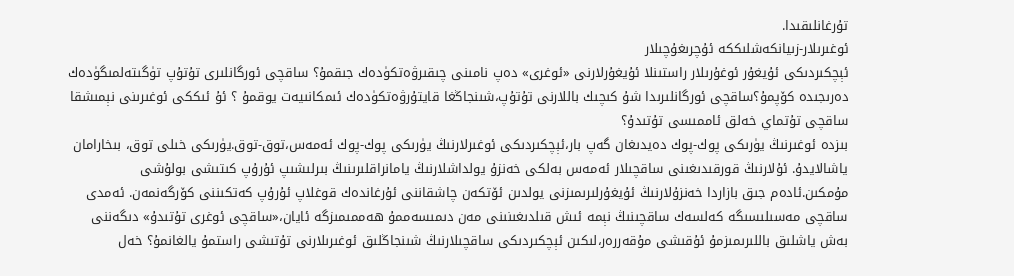تۇرغانلىقىدا.
ئوغىرىلار-زىيانكەشلىككە ئۇچرىغۇچىلار
ئېچكىردىكى ئۇيغۇر ئوغۇرىلار راستىنلا ئۇيغۇرلارنى «ئوغرى» دەپ نامىنى چىقىرۋەتكۈدەك جىقمۇ؟ ساقچى ئورگانلىرى تۇتۇپ تۈگىتەلمىگۈدەك دەرىجىدە كۆپمۇ؟ساقچى ئورگانلىرىدا شۇ كىچىك باللارنى تۇتۇپ،شىنجاڭغا قايتۇرۋەتكۈدەك ئىمكانىيەت يوقمۇ ؟ ئۇ ئىككى ئوغىرىنى نېمىشقا ساقچى تۇتماي خەلق ئاممىسى تۇتىدۇ؟
بىزدە ئوغىرنىڭ يۈرىكى پوك-پوك دەيدىغان گەپ بار،ئېچكىردىكى ئوغىرلارنىڭ يۈرىكى پوك-پوك ئەمەس،توق-توق.يۈرىكى خىلى توق، بىخارامان ياشالايدۇ. ئۇلارنىڭ قورقىدىغىنى ساقچىلار ئەمەس بەلكى خەنزۇ يولداشلارنىڭ يامانراقلىرىنىڭ بىرلىشىپ ئۇرۇپ كىتىشى بولۇشى مۇمكىن.ئادەم جىق بازاردا خەنزۇلارنىڭ ئۇيغۇرلىرىمىزنى يولدىن ئۆتكەن چاشقاننى ئۇرغاندەك قوغلاپ ئۇرۇپ كەتكىننى كۆرگەنمەن. ئەمدى ساقچى مەسىلىسىگە كەلسەك ساقچىنىڭ نېمە ئىش قىلدىغىنىنى مەن دىمىسەممۇ ھەممىمىزگە ئايان،«ساقچى ئوغرى تۇتىدۇ» دىگەننى بەش ياشلىق باللىرىمىزمۇ ئۇقىشى مۇقەررەر،لىكىن ئېچكىردىكى ساقچىلارنىڭ شىنجاڭلىق ئوغىرىلارنى تۇتىشى راستمۇ يالغانمۇ؟ خەل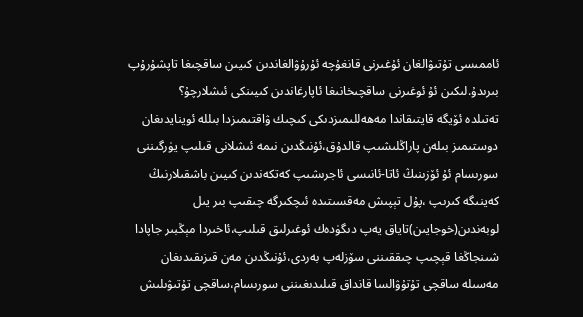ئاممىسى تۇتىۋالغان ئۇغىرنى قانغۇچە ئۇرۇۋالغاندىن كىيىن ساقچىغا تاپشۇرۇپ بىرىدۇ.لىكىن ئۇ ئوغىرنى ساقچىخانىغا ئاپارغاندىن كىيىنكى ئىشلارچۇ؟
تەتىلدە ئۆيگە قايتىقاندا مەھەللىمىزدىكى كىچىك ۋاقتىمىزدا بىللە ئوينايدىغان دوستىمىز بىلەن پاراڭلىشىپ قالدۇق،ئۇنىڭدىن نىمە ئىشلانى قىلىپ يۈرگىننى سورىسام ئۇ ئۆزىنىڭ ئاتا-ئانىسى ئاجرىشىپ كەتكەندىن كىيىن باشقىلارنىڭ كەينىگە كىرىپ ،پۇل تېپىش مەقسىتىدە ئىچكىرگە چىقىپ بىر يىل لوبەندىن(خوجايىن)تاياق يەپ دىگۈدەك ئوغىرلىق قىلىپ،ئاخىردا مېڭبىر جاپادا شىنجاڭغا قېچىپ چىققىننى سۆزلەپ بەردى،ئۇنىڭدىن مەن قىزىقىدىغان مەسىلە ساقچى تۇتۇۋالسا قانداق قىلىدىغىننى سورىسام،ساقچى تۇتىۋىلىش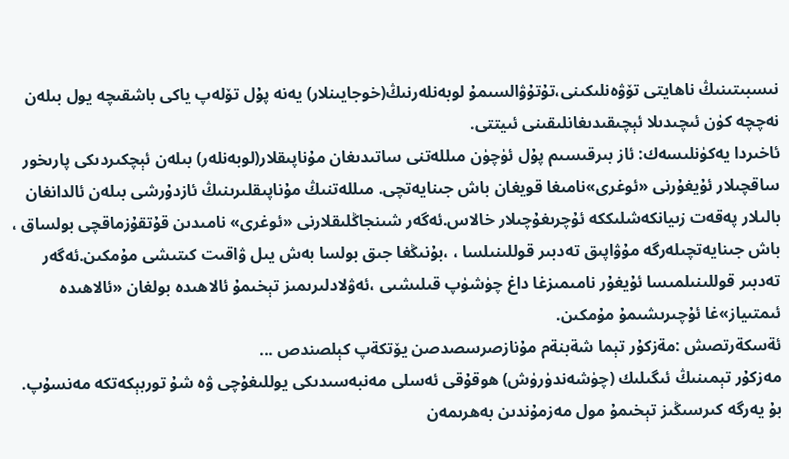نىسبىتىنىڭ ناھايتى تۆۋەنلىكىنى،تۇتۇۋالسىمۇ لوبەنلەرنىڭ(خوجايىنلار) يەنە پۇل تۆلەپ ياكى باشقىچە يول بىلەن نەچچە كۈن ئىچىدىلا ئېچىقىدىغانلىقىنى ئىيتتى.
ئاخىردا يەكۈنلىسەك: ئاز بىرقىسىم پۇل ئۈچۈن مىللەتنى ساتىدىغان مۇناپىقلار(لوبەنلەر) بىلەن ئېچكىردىكى پارىخور ساقچىلار ئۇيغۇرنى «ئوغرى»نامىغا قويغان باش جىنايەتچى. مىللەتنىڭ مۇناپىقلىرىنىڭ ئازدۇرشى بىلەن ئالدانغان بالىلار پەقەت زىيانكەشلىككە ئۇچرىغۇچىلار خالاس.ئەگەر شىنجاڭلىقلارنى «ئوغرى» نامىدىن قۇتقۇزماقچى بولساق ، باش جىنايەتچىلەرگە مۇۋاپىق تەدبىر قوللىنىلسا ، ،بۇنىڭغا جىق بولسا بەش يىل ۋاقىت كىتىشى مۇمكىن.ئەگەر تەدبىر قوللىنىلمىسا ئۇيغۇر نامىمىزغا داغ چۈشۈپ قىلىشىى ،ئەۋلادلىرىمىز تېخىمۇ ئالاھىدە بولغان «ئالاھىدە ئىمتىياز»غا ئۇچىرىشىمۇ مۇمكىن.
ئةسكةرتصش :مةزكۇر تېما شةبنةم مۇنازصرسصدصن يۆتكةپ كېلصندص ...
مەزكۇر تېمىنىڭ ئىگىلىك (چۈشەندۈرۈش) ھوقۇقى ئەسلى مەنبەسىدىكى يوللىغۇچى ۋە شۇ توربېكەتكە مەنسۇپ. بۇ يەرگە كىرسىڭىز تېخىمۇ مول مەزمۇندىن بەھرىمەن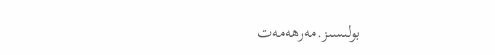بولىسىز.مەرھەمەت